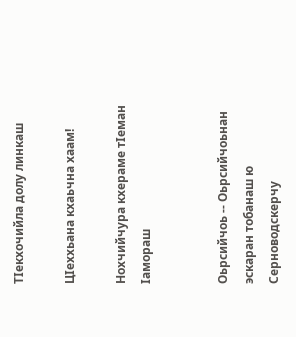ТIекхочийла долу линкаш

ЦIеххьана кхаьчна хаам!

Нохчийчура кхераме тIеман Iамораш


Оьрсийчоь -- Оьрсийчоьнан эскаран тобанаш ю Серноводскерчу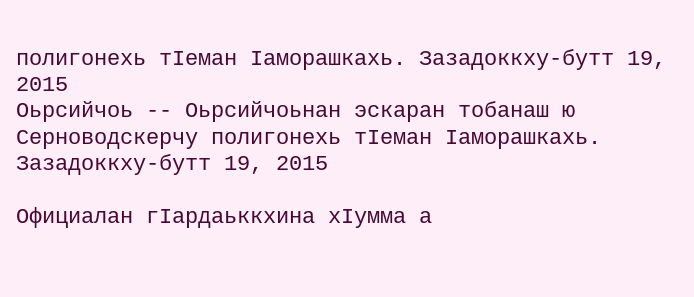полигонехь тIеман Iаморашкахь. Зазадоккху-бутт 19, 2015
Оьрсийчоь -- Оьрсийчоьнан эскаран тобанаш ю Серноводскерчу полигонехь тIеман Iаморашкахь. Зазадоккху-бутт 19, 2015

Официалан гIардаьккхина хIумма а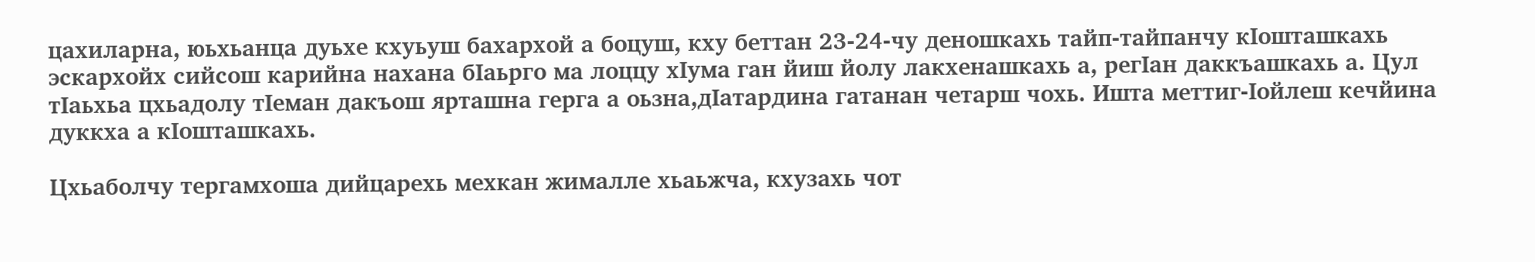цахиларна, юьхьанца дуьхе кхуьуш бахархой а боцуш, кху беттан 23-24-чу деношкахь тайп-тайпанчу кIошташкахь эскархойх сийсош карийна нахана бIаьрго ма лоццу хIума ган йиш йолу лакхенашкахь а, регIан даккъашкахь а. Цул тIаьхьа цхьадолу тIеман дакъош ярташна герга а оьзна,дIатардина гатанан четарш чохь. Ишта меттиг-Iойлеш кечйина дуккха а кIошташкахь.

Цхьаболчу тергамхоша дийцарехь мехкан жималле хьаьжча, кхузахь чот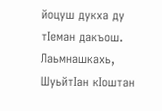йоцуш дукха ду тIеман дакъош. Лаьмнашкахь, ШуьйтIан кIоштан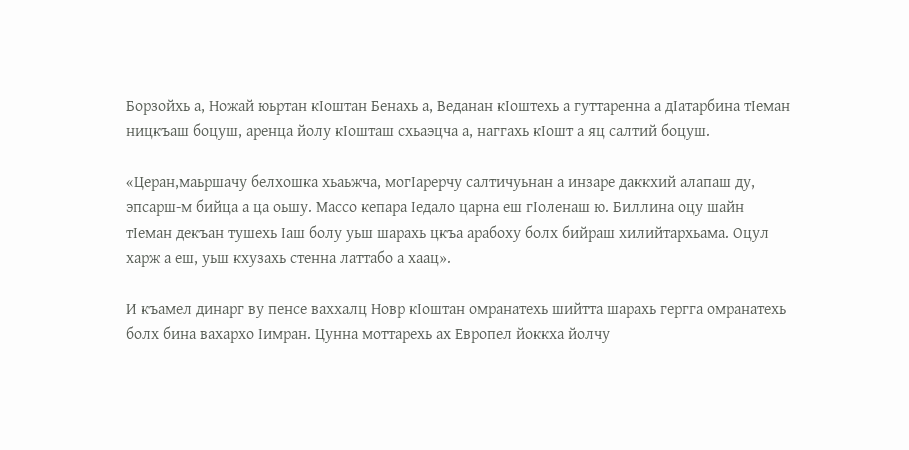Борзойхь а, Ножай юьртан кIоштан Бенахь а, Веданан кIоштехь а гуттаренна а дIатарбина тIеман ницкъаш боцуш, аренца йолу кIошташ схьаэцча а, наггахь кIошт а яц салтий боцуш.

«Церан,маьршачу белхошка хьаьжча, могIарерчу салтичуьнан а инзаре даккхий алапаш ду, эпсарш-м бийца а ца оьшу. Массо кепара Iедало царна еш гIоленаш ю. Биллина оцу шайн тIеман декъан тушехь Iаш болу уьш шарахь цкъа арабоху болх бийраш хилийтархьама. Оцул харж а еш, уьш кхузахь стенна латтабо а хаац».

И къамел динарг ву пенсе ваххалц Новр кIоштан омранатехь шийтта шарахь гергга омранатехь болх бина вахархо Iимран. Цунна моттарехь ах Европел йоккха йолчу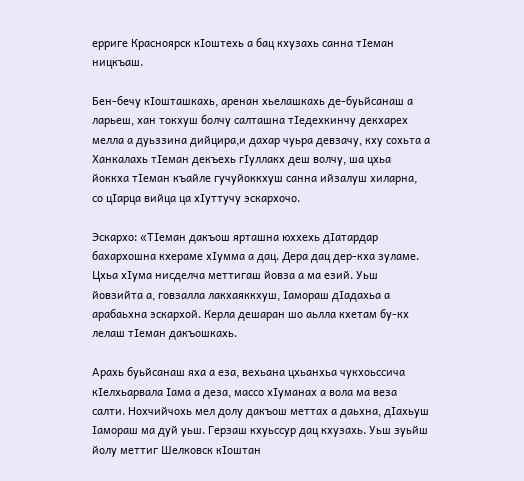ерриге Красноярск кIоштехь а бац кхузахь санна тIеман ницкъаш.

Бен-бечу кIошташкахь, аренан хьелашкахь де-буьйсанаш а ларьеш, хан токхуш болчу салташна тIедехкинчу декхарех мелла а дуьззина дийцира,и дахар чуьра девзачу, кху сохьта а Ханкалахь тIеман декъехь гIуллакх деш волчу, ша цхьа йоккха тIеман къайле гучуйоккхуш санна ийзалуш хиларна, со цIарца вийца ца хIуттучу эскархочо.

Эскархо: «ТIеман дакъош ярташна юххехь дIатардар бахархошна кхераме хIумма а дац. Дера дац дер-кха зуламе. Цхьа хIума нисделча меттигаш йовза а ма езий. Уьш йовзийта а, говзалла лакхаяккхуш, Iамораш дIадахьа а арабаьхна эскархой. Керла дешаран шо аьлла кхетам бу-кх лелаш тIеман дакъошкахь.

Арахь буьйсанаш яха а еза, вехьана цхьанхьа чукхоьссича кIелхьарвала Iама а деза, массо хIуманах а вола ма веза салти. Нохчийчохь мел долу дакъош меттах а даьхна, дIахьуш Iамораш ма дуй уьш. Герзаш кхуьссур дац кхузахь. Уьш зуьйш йолу меттиг Шелковск кIоштан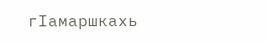гIамаршкахь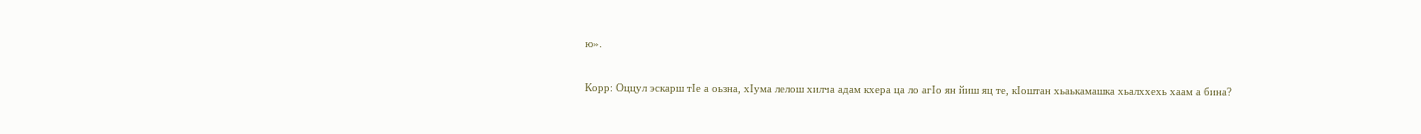ю».

Корр: Оццул эскарш тIе а оьзна, хIума лелош хилча адам кхера ца ло агIо ян йиш яц те, кIоштан хьаькамашка хьалххехь хаам а бина?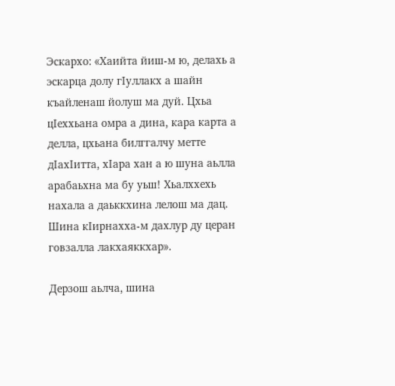Эскархо: «Хаийта йиш-м ю, делахь а эскарца долу гIуллакх а шайн къайленаш йолуш ма дуй. Цхьа цIеххьана омра а дина, кара карта а делла, цхьана билггалчу метте дIахIитта, хIара хан а ю шуна аьлла арабаьхна ма бу уьш! Хьалххехь нахала а даьккхина лелош ма дац. Шина кIирнахха-м дахлур ду церан говзалла лакхаяккхар».

Дерзош аьлча, шина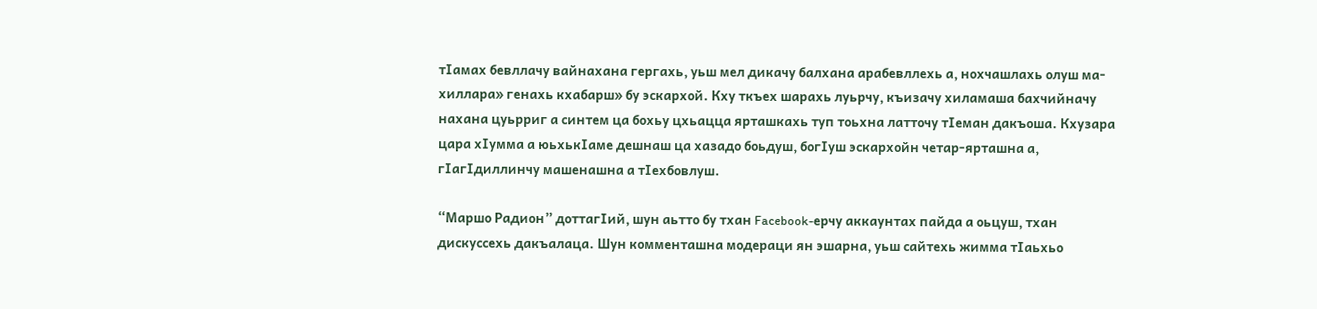тIамах бевллачу вайнахана гергахь, уьш мел дикачу балхана арабевллехь а, нохчашлахь олуш ма-хиллара» генахь кхабарш» бу эскархой. Кху ткъех шарахь луьрчу, къизачу хиламаша бахчийначу нахана цуьрриг а синтем ца бохьу цхьацца ярташкахь туп тоьхна латточу тIеман дакъоша. Кхузара цара хIумма а юьхькIаме дешнаш ца хазадо боьдуш, богIуш эскархойн четар-ярташна а, гIагIдиллинчу машенашна а тIехбовлуш.

“Маршо Радион” доттагIий, шун аьтто бу тхан Facebook-ерчу аккаунтах пайда а оьцуш, тхан дискуссехь дакъалаца. Шун комменташна модераци ян эшарна, уьш сайтехь жимма тIаьхьо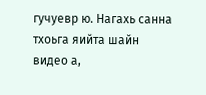гучуевр ю. Нагахь санна тхоьга яийта шайн видео а,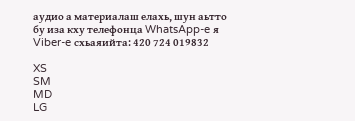аудио а материалаш елахь, шун аьтто бу иза кху телефонца WhatsApp-e я Viber-e схьаяийта: 420 724 019832

XS
SM
MD
LG